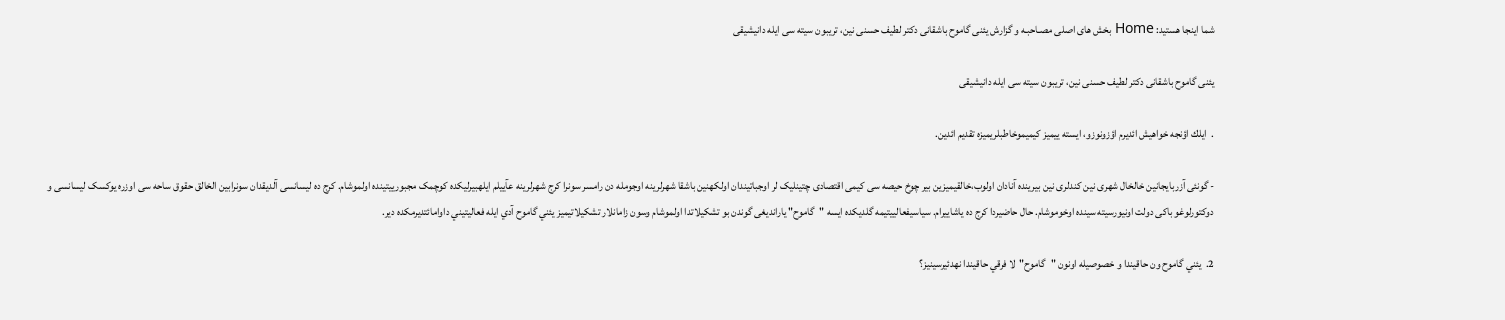شما اینجا هستید: Home بخش های اصلی مصـاحبـه و گزارش یئنی گاموح باشقانی دکتر لطیف حسنی نین، تریبون سیته سی ایله دانیشیقی

یئنی گاموح باشقانی دکتر لطیف حسنی نین، تریبون سیته سی ایله دانیشیقی

.  ايلك اؤنجه خواهيش ائديرم اؤزونوزو، ايسته ييميز كيميموخاطبلريميزه تقديم ائدين.

- گونئی آزربایجانین خالخال شهری نین کندلری نین بیرینده آنادان اولوب،خالقیمیزین بیر چوخ حیصه سی کیمی اقتصادی چتینلیک لر اوجباتیندان اولکهنین باشقا شهرلرینه اوجومله دن رامسر سونرا کرج شهرلرینه عآييلم ايلهبيرليكده کوچمک مجبورییتینده اولموشام. کرج ده لیسانسی آلدیقدان سونرابین الخالق حقوق ساحه سی اوزره یوکسک لیسانسی و دوکتورلوغو باکی دولت اونیورسیته سینده اوخوموشام. حال حاضیردا کرج ده یاشاییرام. سیاسیفعالییتیمه گلدیکده ایسه "گاموح" یاراندیغی گوندن بو تشکیلاتدا اولموشام وسون زامانلار تشكيلاتيميز يئني گاموح آدي ايله فعاليتيني داوامائتديرمكده دير.

2.  يئني گاموح ون حاقيندا و خصوصيله اونون "گاموح"لا فرقي حاقيندا نهدئيرسینيز؟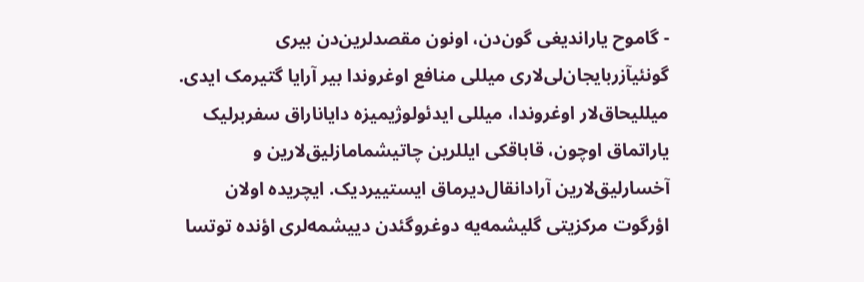- گاموح یاراندیغی گون‌دن، اونون مقصدلرین‌دن بیری گونئیآزربایجان‌لی‌لاری میللی منافع اوغروندا بیر آرایا گتیرمک ایدی. میللیحاق‌لار اوغروندا، میللی ایدئولوژیمیزه دایانا‌راق سفربرلیک یاراتماق اوچون، قاباقکی ایللرین چاتیشمامازلیق‌لارین و آخسارلیق‌لارین آرا‌دانقال‌دیرماق ایستییردیک. ایچریده اولان اؤرگوت مرکزیتی گلیشمه‌یه دوغروگئدن دییشمه‌لری اؤنده توتسا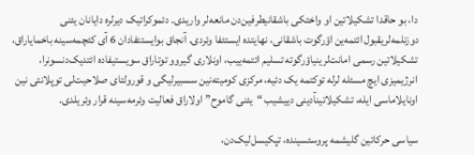دا، بو حاقدا تشکیلاتین او واختکی باشقانیطرفین‌دن مانعه‌لر واریدی. دئموکراتیک دیرلره دایانان یئنی دوزنلمه‌لریقبول ائتمه‌ین اؤرگوت باشقانی، نهایتده ایستئفا وئردی. آنجاق بوایستئفا‌دان 6 آی کئچمه‌سینه باخمایا‌راق، تشکیلاتین رسمی امانت‌لرینیاؤرگوته تسلیم ائتمه‌ییب، اونلاری گیروو توتا‌راق سویستیفاده ائتدیک‌دنسونرا، انرژیمیزی ایچ مسئله لرله توکتمه یک دئیه، مرکزی کومیته‌نین سسبیرلیگی و قورولتای صلاحیت‌لی توپلانتی نین اونایلاماسی ایله، تشکیلاتینآدینی دییشیب “یئنی گاموح” اولا‌راق فعالیت وئرمه‌سینه قرار وئریلدی.

سیاسی حرکاتین گلیشمه پروسئسینده، تپکیسل‌لیک‌دن،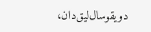دویقوسال‌لیق‌دان،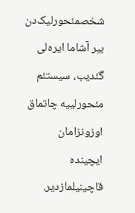شخصمئحورلیک‌دن بیر آشاما ایره‌لی گئدیب، سیستئم مئحورلییه چاتماق اوزونزامان ایچینده قاچینیلمازدیر.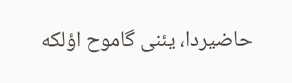حاضیردا، یئنی گاموح اؤلکه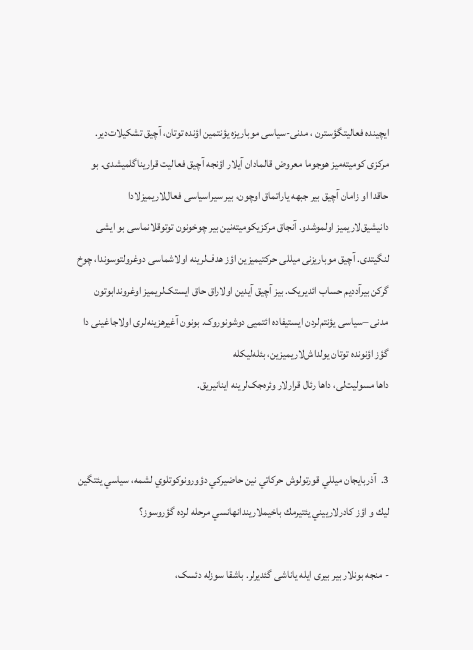ایچینده فعالیتگؤسترن ، مدنی-سیاسی موباریزه یؤنتمین اؤنده توتان، آچیق تشکیلات‌دیر.
مرکزی کومیته‌میز هوجوما معروض قالمادان آیلار اؤنجه آچیق فعالیت قراریناگلمیشدی. بو حاقدا او زامان آچیق بیر جبهه یاراتماق اوچون، بیر سیراسیاسی فعال‌لاریمیزلادا دانیشیق‌لاریمیز اولموشدو. آنجاق مرکزیکومیته‌نین بیر چوخونون توتوقلانماسی بو ایشی لنگیتدی. آچیق موباریزنی میللی حرکتیمیزین اؤز هدف‌لرینه اولاشماسی دوغرولتوسوندا، چوخ گرکن بیرآددیم حساب ائدیریک. بیز آچیق آیدین اولا‌راق حاق ایستک‌لریمیز اوغروندابوتون مدنی –سیاسی یؤنتم‌لردن ایستیفاده ائتمیی دوشونوروک. بونون آغیرهزینه‌لری اولاجاغینی دا گؤز اؤنونده توتان یولداش‌لاریمیزین، بئله‌لیکله
داها مسولیت‌لی، داها رئال قرارلار وئره‌جک‌لرینه اینانیریق.


3.  آذربايجان ميللي قورتولوش حركاتي نين حاضيركي دؤورونوكوتلوي لشمه، سياسي يئتگين ليك و اؤز كادرلارييني يئتيرمك باخيملاريندانهانسي مرحله لرده گؤروسوز؟

- منجه بونلار بیر بیری ایله یاناشی گئدیرلر. باشقا سوزله دئسک،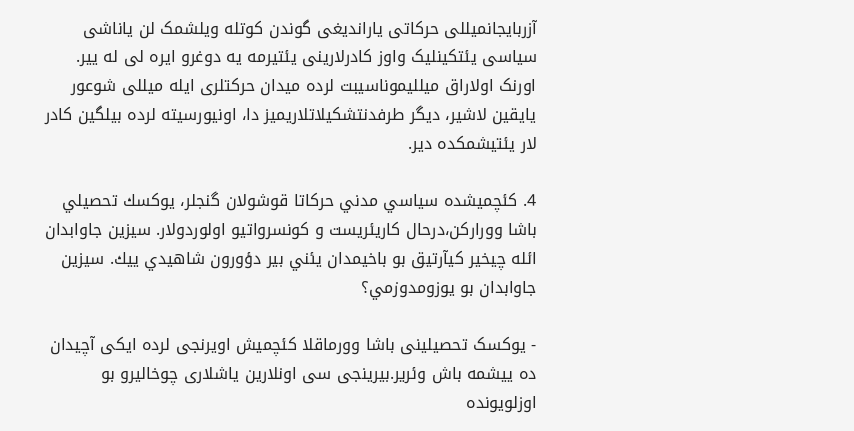آزربایجانمیللی حرکاتی یاراندیغی گوندن کوتله ویلشمک لن یاناشی سیاسی یئتکینلیک واوز کادرلارینی یئتیرمه یه دوغرو ایره لی له ییر. اورنک اولاراق میللیموناسیبت لرده میدان حرکتلری ایله میللی شوعور یایقین لاشیر، دیگر طرفدنتشکیلاتلاریمیز دا، اونیورسیته لرده بیلگین کادر لار یئتیشمکده دیر.

4. كئچميشده سياسي مدني حركاتا قوشولان گنجلر، يوكسك تحصيلي باشا ووراركن،درحال كاريئريست و كونسرواتيو اولوردولار. سيزين جاوابدان ائله چيخير كيآرتيق بو باخيمدان يئني بير دؤورون شاهيدي ييك. سيزين جاوابدان بو يوزومدوزمي؟

- یوکسک تحصیلینی باشا وورماقلا کئچمیش اویرنجی لرده ایکی آچیدان ده ییشمه باش وئریر.بیرینجی سی اونلارین یاشلاری چوخالیرو بو اوزلویونده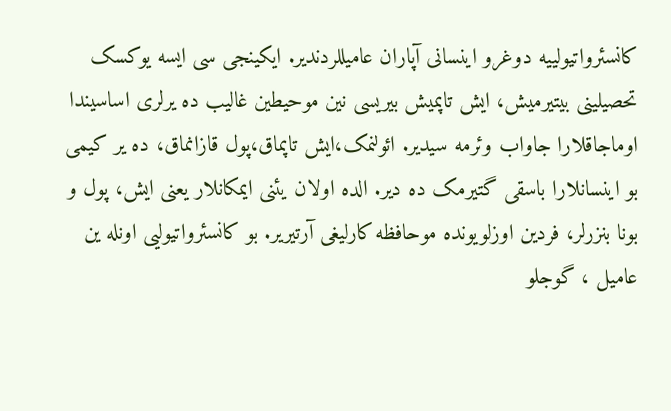کانسئرواتیولییه دوغرو اینسانی آپاران عامیللردندیر. ایکینجی سی ایسه یوکسک تحصیلینی بیتیرمیش، ایش تاپمیش بیریسی نین موحیطین غالیب ده یرلری اساسیندا اوماجاقلارا جاواب وئرمه سیدیر. ائولنمک،ایش تاپماق،پول قازانماق، ده یر کیمی بو اینسانلارا باسقی گتیرمک ده دیر. الده اولان یئنی ایمکانلار یعنی ایش، پول و بونا بنزرلر، فردین اوزلویونده موحافظه کارلیغی آرتیریر. بو کانسئرواتیولیی اونله ین عامیل ، گوجلو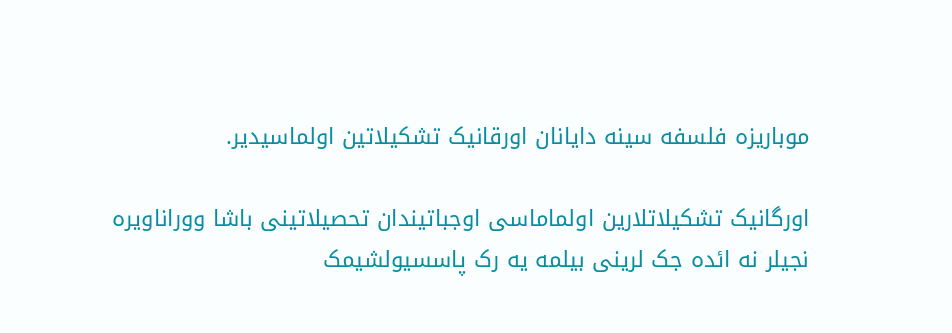موباریزه فلسفه سینه دایانان اورقانیک تشکیلاتین اولماسیدیر.

اورگانیک تشکیلاتلارین اولماماسی اوجباتیندان تحصیلاتینی باشا ووراناویره نجیلر نه ائده جک لرینی بیلمه یه رک پاسسیولشیمک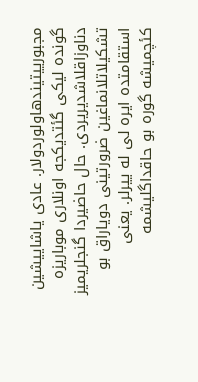مجبورییتیندهاولوردولار. عادی یاشاییشین گونده لیکی گئتدیکجه اونلاری موباریزه دناوزاقلاشدیریردی. حال حاضیردا گنجلریمیز تشکیلاتلانماغین ضرورتینی دویاراق بو استقامتده ایره لی له ییرلر. یعنی کئچمیشه گوره بو حاقداگلیشمه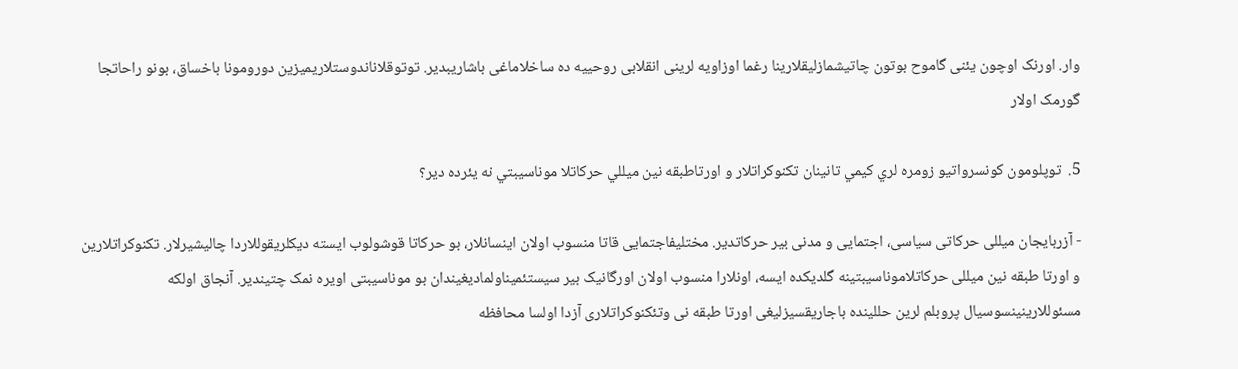وار. اورنک اوچون یئنی گاموح بوتون چاتیشمازلیقلارینا رغما اوزاویه لرینی انقلابی روحییه ده ساخلاماغی باشاریبدیر. توتوقلاناندوستلاریمیزین دورومونا باخساق، بونو راحاتجا گورمک اولار

5.  توپلومون كونسرواتيو زومره لري كيمي تانينان تكنوكراتلار و اورتاطبقه نين ميللي حركاتلا موناسيبتي نه يئرده دير؟

- آزربایجان میللی حرکاتی سیاسی، اجتمایی و مدنی بیر حرکاتدیر. مختلیفاجتمایی قاتا منسوب اولان اینسانلار، بو حرکاتا قوشولوب ایسته دیکلریقوللاردا چالیشیرلار. تکنوکراتلارین و اورتا طبقه نین میللی حرکاتلاموناسیبتینه گلدیکده ایسه، اونلارا منسوب اولان اورگانیک بیر سیستئمیناولمادیغیندان بو موناسیبتی اویره نمک چتیندیر. آنجاق اولکه مسئوللارینینسوسیال پروبلم لرین حللینده باجاریقسیزلیغی اورتا طبقه نی وتئکنوکراتلاری آزدا اولسا محافظه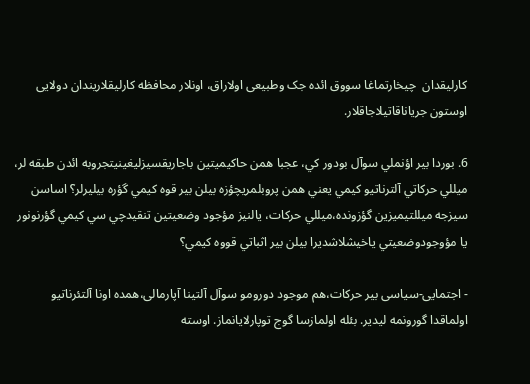کارلیقدان  چیخارتماغا سووق ائده جک وطبیعی اولاراق، اونلار محافظه کارلیقلاریندان دولایی اوستون جریاناقاتیلاجاقلار.

6. بوردا بير اؤنملي سوآل بودور كي، عجبا همن حاكيميتين باجاريقسيزليغينيتجروبه ائدن طبقه لر، ميللي حركاتي آلترناتيو كيمي يعني همن پروبلمريچؤزه بيلن بير قوه كيمي گؤره بيليرلر؟ اساسن سيزجه ميللتيميزين گؤزونده،ميللي حركات، يالنيز مؤجود وضعيتين تنقيدچي سي كيمي گؤرنونور يا مؤوجودوضعيتي ياخيشلاشديرا بيلن بير اثباتي قووه كيمي؟

- اجتمایی-سیاسی بیر حرکات،هم موجود دورومو سوآل آلتینا آپارمالی،همده اونا آلتئرناتیو اولماقدا گورونمه لیدیر. بئله اولمازسا گوج توپارلایانماز. اوسته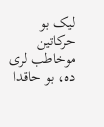لیک بو حرکاتین موخاطب لری ده، بو حاقدا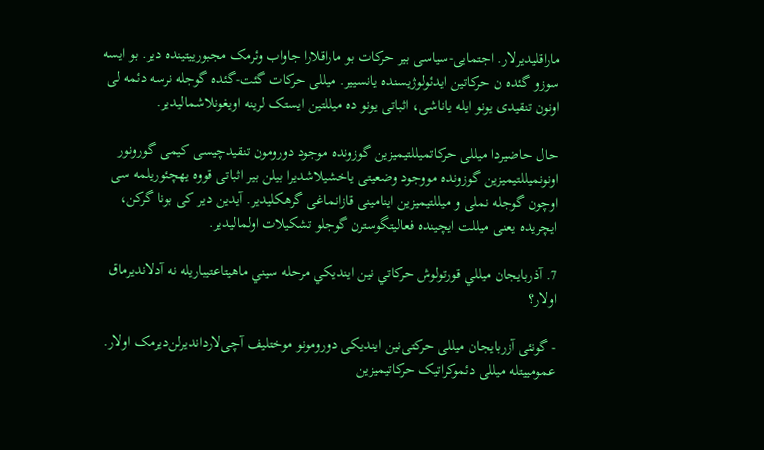ماراقلیدیرلار. اجتمایی-سیاسی بیر حرکات بو ماراقلارا جاواب وئرمک مجبورییتینده دیر. بو ایسه سوزو گئده ن حرکاتین ایدئولوژیسنده یانسییر. میللی حرکات گئت-گئده گوجله نرسه دئمه لی اونون تنقیدی یونو ایله یاناشی، اثباتی یونو ده میللتین ایستک لرینه اویغونلاشمالیدیر.

حال حاضیردا میللی حرکاتمیللتیمیزین گوزونده موجود دورومون تنقیدچیسی کیمی گورونور اونونمیللتیمیزین گوزونده مووجود وضعیتی یاخشیلاشدیرا بیلن بیر اثباتی قووه یهچئوریلمه سی اوچون گوجله نملی و میللتیمیزین اینامینی قازانماغی گرهکلیدیر. آیدین دیر کی بونا گرکن، ایچریده یعنی میللت ایچینده فعالیتگوسترن گوجلو تشکیلات اولمالیدیر.

7. آذربايجان ميللي قورتولوش حركاتي نین اينديكي مرحله سيني ماهيتاعتيباريله نه آدلانديرماق اولار؟

- گونئی آزربایجان میللی حرکتی‌نین ایندیکی دورومونو موختلیف آچی‌لارداندیرلن‌دیرمک اولار. عمومییتله میللی دئموکراتیک حرکاتیمیزین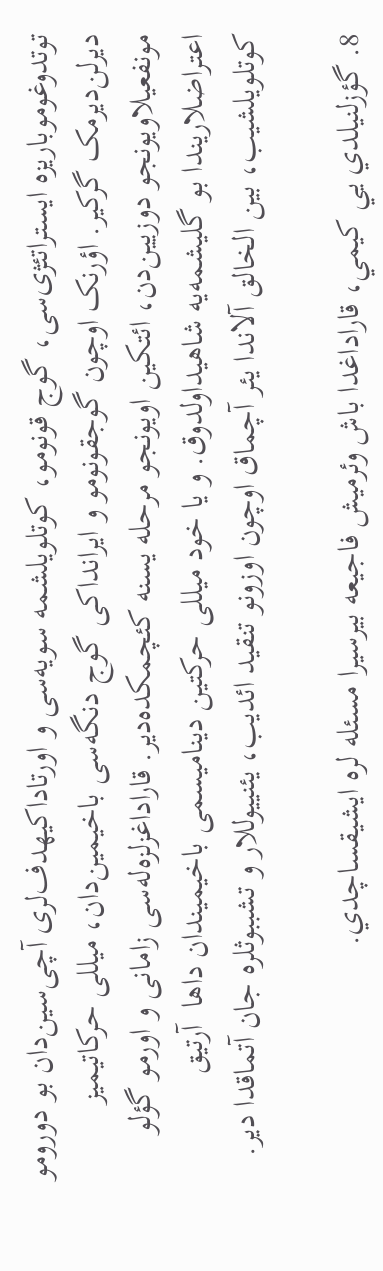توتدوغوموباریزه ایستراتئژی‌سی، گوج قونومو، کوتلویلشمه سویه‌سی و اورتا‌داکیهدف‌لری آچی‌سین‌دان بو دورومو دیرلن‌دیرمک گرکیر. اؤرنک اوچون گوجقونومو و ایرانداکی گوج دنگه‌سی باخیمین‌دان، میللی حرکاتیمیز مونفعیلاویونجو دوزیین‌دن، ائتکین اویونجو مرحله یسنه کئچمکده‌دیر. قاراداغزلزه‌له‌سی زامانی و اورمو گؤلو اعتراضلاریندا بو گلیشمه‌یه شاهیداولدوق. و یا خود میللی حرکتین دینامیسمی باخیمیندان داها  آرتیق کوتلویلشیب، بین الخالق آلاندا یئر آچماق اوچون اوزونو تنقید ائدیب، یئنییوللار و تشببوثلره جان آتماقدا دیر.

8. گؤزلنيلدي يي كيمي، قاراداغدا باش وئرميش فاجيعه بيرسيرا مسئله لره ايشيقساچدي.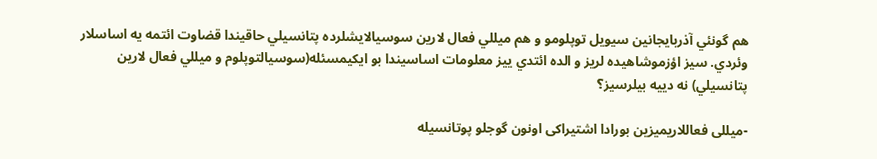هم گونئي آذربايجانين سيويل توپلومو و هم ميللي فعال لارين سوسيالايشلرده پتانسيلي حاقيندا قضاوت ائتمه يه اساسلار وئردي. سيز اؤزموشاهيده لريز و الده ائتدي ييز معلومات اساسيندا بو ايكيمسئله(سوسيالتوپلوم و ميللي فعال لارين پتانسيلي) نه دييه بيلرسيز؟

-میللی فعاللاریمیزین بورادا اشتیراکی اونون گوجلو پوتانسیله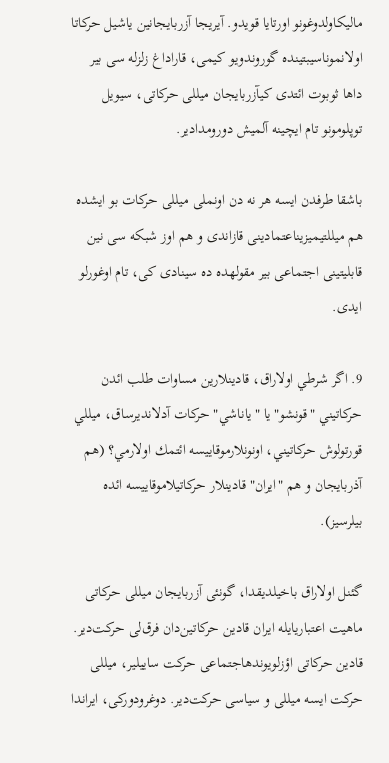مالیکاولدوغونو اورتایا قویدو. آیریجا آزربایجانین یاشیل حرکاتا اولانموناسیبتینده گوروندویو کیمی، قاراداغ زلزله سی بیر داها ثوبوت ائتدی کیآزربایجان میللی حرکاتی، سیویل توپلومونو تام ایچینه آلمیش دورومدادیر.

باشقا طرفدن ایسه هر نه دن اونملی میللی حرکات بو ایشده هم میللتیمیزیناعتمادینی قازاندی و هم اوز شبکه سی نین قابلیتینی اجتماعی بیر مقولهده ده سینادی کی، تام اوغورلو ایدی.

9. اگر شرطي اولاراق، قادينلارين مساوات طلب ائدن حركاتيني "قونشو"يا "ياناشي" حركات آدلانديرساق، ميللي قورتولوش حركاتيني، اونونلارموقاييسه ائتمك اولارمي؟ (هم آذربايجان و هم "ايران" قادينلار حركاتيلاموقاييسه ائده بيلرسيز).

گئنل اولا‌راق باخیلدیقدا، گونئی آزربایجان میللی حرکاتی ماهیت اعتباریایله ایران قادین حرکاتین‌دان فرق‌لی حرکت‌دیر. قادین حرکاتی اؤزلویوندهاجتماعی حرکت ساییلیر، میللی حرکت ایسه میللی و سیاسی حرکت‌دیر. دوغرودورکی، ایراندا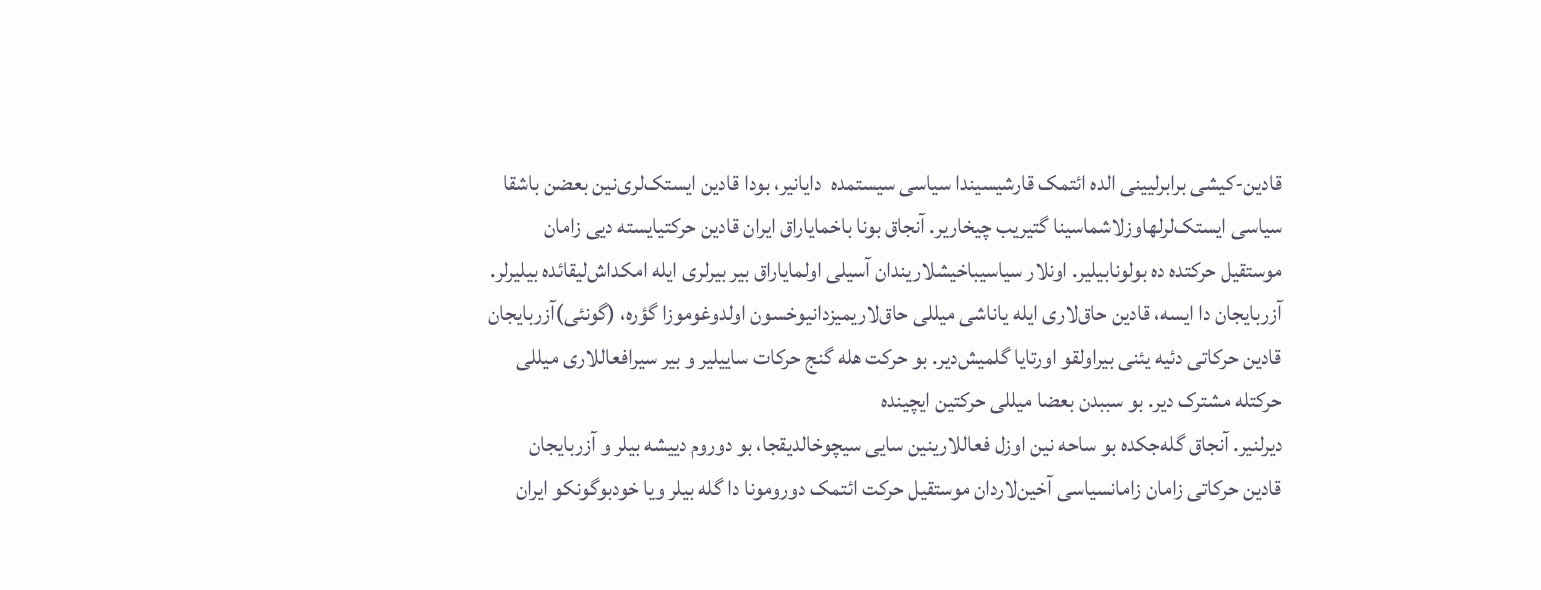قادین-کیشی برابرلیینی الده ائتمک قارشیسیندا سیاسی سیستمده  دایانیر، بودا قادین ایستک‌لری‌نین بعضن باشقا سیاسی ایستک‌لرلهاوزلاشماسینا گتیریب چیخاریر. آنجاق بونا باخمایا‌راق ایران قادین حرکتیایسته دیی زامان موستقیل حرکتده ده بولونابیلیر. اونلار سیاسیباخیشلاریندان‌ آسیلی اولمایا‌راق بیر بیرلری ایله امکداش‌لیقائده بیلیرلر. آزربایجان دا ایسه، قادین حاق‌لاری ایله یاناشی میللی حاق‌لاریمیزدانیوخسون اولدوغوموزا گؤره، (گونئی)آزربایجان قادین حرکاتی دئیه یئنی بیراولقو اورتایا گلمیش‌دیر. بو حرکت هله گنج حرکات ساییلیر و بیر سیرافعاللاری میللی حرکتله مشترک دیر. بو سببدن بعضا میللی حرکتین ایچینده
دیرلنیر. آنجاق گله‌جکده بو ساحه نین اوزل فعاللارینین سایی سیچوخالدیقجا، بو دوروم دییشه بیلر و آزربایجان قادین حرکاتی زامان زامانسیاسی آخین‌لاردان موستقیل حرکت ائتمک دورومونا دا گله بیلر ویا خودبوگونکو ایران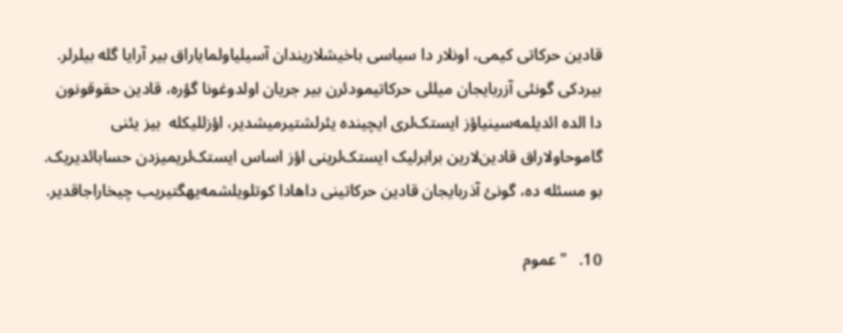قادین حرکاتی کیمی، اونلار دا سیاسی باخیشلاریندان‌ آسیلیاولمایا‌راق بیر آرایا گله بیلرلر. بیردکی گونئی آزربایجان میللی حرکاتیمودئرن بیر جریان اولدوغونا گؤره، قادین حقوقونون دا الده ائدیلمه‌سینیاؤز ایستک‌لری ایچینده یئرلشتیرمیشدیر، اؤزللیکله  بیز یئنی گاموحاولا‌راق قادین‌لارین برابرلیک ایستک‌لرینی اؤز اساس ایستک‌لریمیزدن حسابائدیریک. بو مسئله ده، گونئ آذربایجان قادین حرکاتینی داهادا کوتلویلشمه‌یهگتیریب چیخاراجاقدیر.

10.   "عموم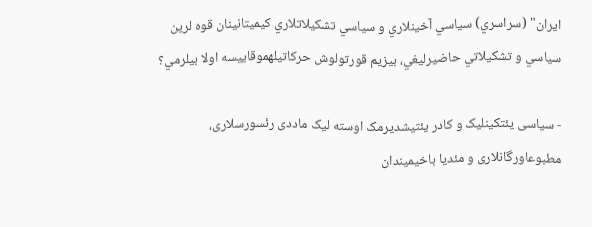ايران" (سراسري) سياسي آخينلاري و سياسي تشكيلاتلاري كيميتانينان قوه لرين سياسي و تشكيلاتي حاضيرليغي، بيزيم قورتولوش حركاتيلهموقاييسه اولا بيلرمي؟

- سیاسی یئتکینلیک و کادر یئتیشدیرمک اوسته لیک ماددی رئسورسلاری، مطبوعاورگانلاری و مئدیا باخیمیندان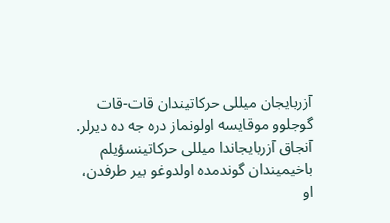آزربایجان میللی حرکاتیندان قات-قات گوجلوو موقایسه اولونماز دره جه ده دیرلر. آنجاق آزربایجاندا میللی حرکاتینسؤیلم باخیمیندان گوندمده اولدوغو بیر طرفدن، او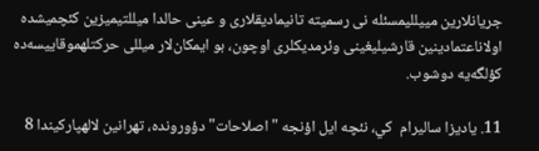جریانلارین مییللیمسئله نی رسمیته تانیمادیقلاری و عینی حالدا میللتیمیزین کئچمیشده اولاناعتمادینین قارشیلیغینی وئرمدیکلری اوچون، بو ایمکان‌لار میللی حرکتلهموقاییسه‌ده کؤلگه‌یه دوشوب.

11. ياديزا ساليرام  كي، نئچه ايل اؤنجه "اصلاحات" دؤورونده، تهرانين لالهپاركيندا 8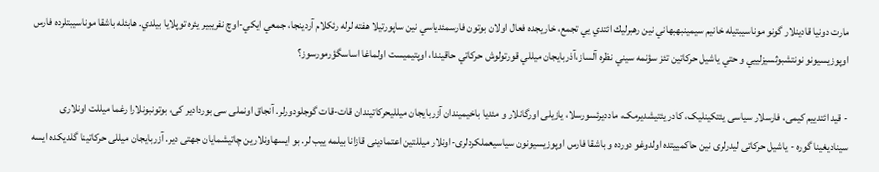مارت دونيا قادينلار گونو موناسيبتيله خانيم سيمينبهبهاني نين رهبرليك ائتدي يي تجمع، خاريجده فعال اولان بوتون فارسمئدياسي نين ساپورتيلا هفته لرله رئكلام آردينجا، جمعي ايكي-اوچ نفريبير يئره توپلايا بيلدي. هابئله باشقا موناسيبتلرده فارس اوپوزيسيونو نونتشبوثسيزلييي و حتي ياشيل حركاتين تئز سؤنمه سيني نظره آلساز،آذربايجان ميللي قورتولوش حركاتي حاقيندا، اوپتيميست اولماغا اساسگؤرمورسوز؟

- قید ائتدییم کیمی، فارسلار سیاسی یئتکینلیک، کادر یئتیشدیرمک، ماددیرئسورسلا، یازیلی اورگانلار و مئدیا باخیمیندان آزربایجان میللیحرکاتیندان قات-قات گوجلودورلر. آنجاق اونملی سی بوردادیر کی، بوتونبونلارا رغما میللت اونلاری سینادیغینا گوره - یاشیل حرکاتی لیدرلری نین حاکمییتده اولدوغو دورده و باشقا فارس اوپوزیسیونون سیاسیعملکردلری-اونلار میللتین اعتمادینی قازانا بیلمه ییب لر. بو ایسهاونلارین چاتیشمایان جهتی دیر. آزربایجان میللی حرکاتینا گلدیکده ایسه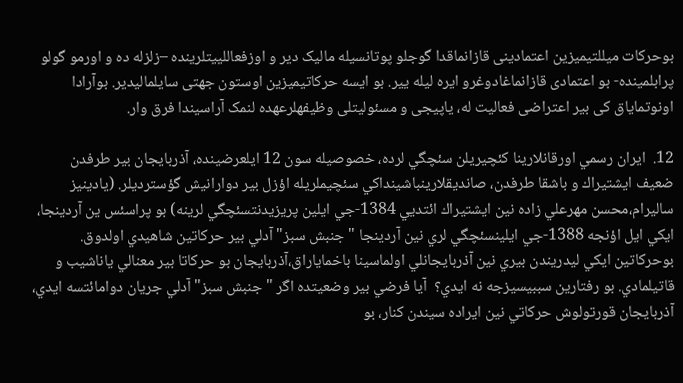بوحرکات میللتیمیزین اعتمادینی قازانماقدا گوجلو پوتانسیله مالیک دیر و اوزفعاللییتلرینده –زلزله ده و اورمو گولو پرابلمینده- بو اعتمادی قازانماغادوغرو ایره لیله ییر. بو ایسه حرکاتیمیزین اوستون جهتی سایلمالیدیر. بوآرادا اونوتمایاق کی بیر اعتراضی فعالیت له، یاپیجی و مسئولیتلی وظیفهلرعهده لنمک آراسیندا فرق وار.

12.  ايران رسمي اورقانلارينا كئچيريلن سئچگي لرده، خصوصيله سون 12 ايلعرضينده، آذربايجان بير طرفدن ضعيف ايشتيراك و باشقا طرفدن، صاندیقلارينباشينداكي سئچيملريله اؤزل بير دوارانيش گؤسترديلر. (يادينيز ساليرام،محسن مهرعلي زاده نين ايشتيراك ائتديي 1384-جي ايلين پريزيدنتسئچگي لرينه) بو پراسئس ين آردينجا، ايكي ايل اؤنجه 1388-جي ايلينسئچگي لري نين آردينجا "جنبش سبز" آدلي بير حركاتين شاهيدي اولدوق. بوحركاتين ايكي ليدريندن بيري نين آذربايجانلي اولماسينا باخماياراق،آذربايجان بو حركاتا بير معنالي ياناشيب و قاتيلمادي. بو رفتارین سببيسيزجه نه ايدي؟  آيا فرضي بير وضعيتده اگر "جنبش سبز" آدلي جريان دوامائتسه ايدي، آذربايجان قورتولوش حركاتي نين ايراده سيندن كنار، بو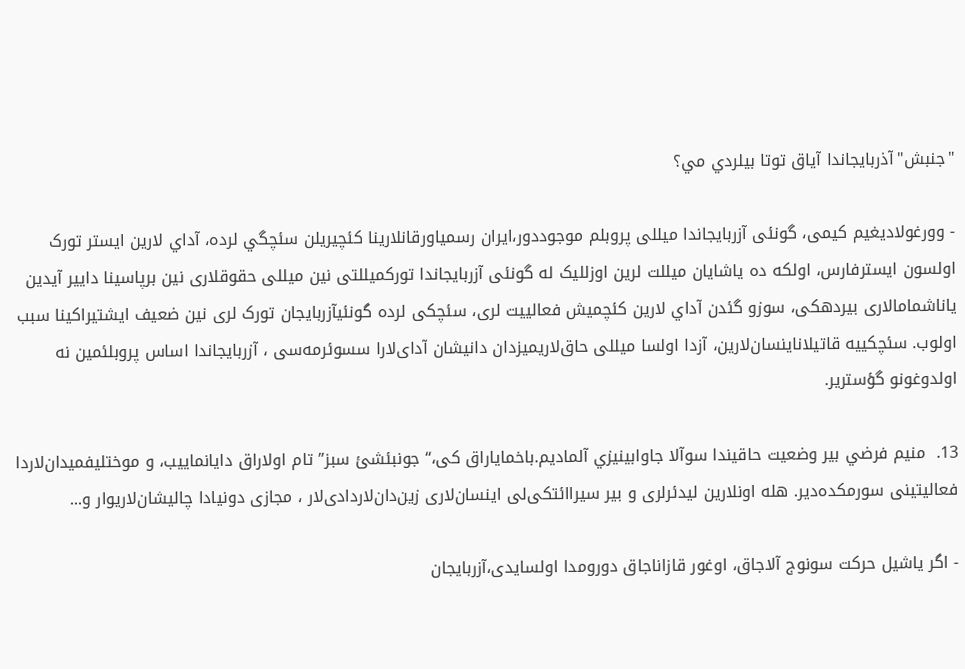"جنبش"آذربايجاندا آياق توتا بيلردي مي؟

- وورغولادیغیم کیمی، گونئی آزربایجاندا میللی پروبلم موجوددور،ايران رسمياورقانلارينا كئچيريلن سئچگي لرده، آداي لارين ایستر تورک اولسون ایسترفارس، اولکه ده یاشایان میللت لرین اوزللیک له گونئی آزربایجاندا تورکمیللتی نین میللی حقوقلاری نین برپاسینا داییر آیدین یاناشمامالاری بیردهکی، سوزو گئدن آداي لارين کئچمیش فعالییت لری، سئچکی لرده گونئیآزربایجان تورک لری نین ضعیف ایشتیراکینا سبب اولوب. سئچکییه قاتیلاناینسان‌لارین، آزدا اولسا میللی حاق‌لاریمیزدان دانیشان آدای‌لارا سسوئرمه‌سی ، آزربایجاندا اساس پروبلئمین نه اولدوغونو گؤستریر.

13.  منيم فرضي بير وضعيت حاقيندا سوآلا جاوابينيزي آلماديم.باخمایاراق کی،“جونبئشئ سبز” تام اولا‌راق دایانماییب، و موختلیفمیدان‌لاردا فعالیتینی سورمکده‌دیر. هله اونلارین لیدئرلری و بیر سیراائتکی‌لی اینسان‌لاری زین‌دان‌لاردادی‌لار ، مجازی دونیادا چالیشان‌لاریوار و...

- اگر یاشیل حرکت سونوج آلا‌جاق، اوغور قازانا‌جاق دورومدا اولسایدی‌،آزربایجان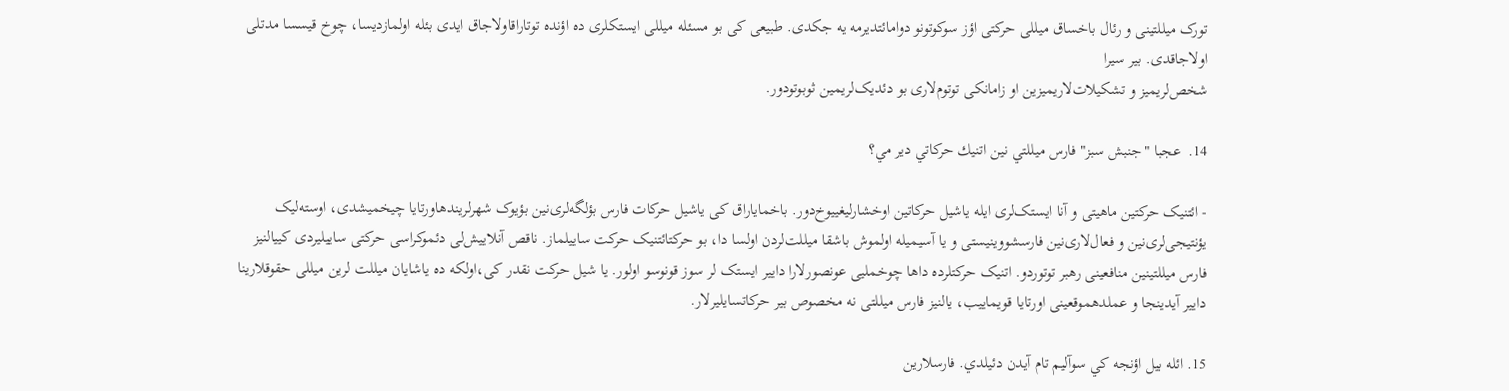تورک میللتینی و رئال باخساق میللی حرکتی اؤز سوکوتونو دوامائتدیرمه یه جکدی. طبیعی کی بو مسئله میللی ایستکلری ده اؤنده توتاراقاولاجاق ایدی بئله اولمازدیسا، چوخ قیسسا مدتلی اولاجاقدی. بیر سیرا
شخص‌لریمیز و تشکیلات‌لاریمیزین او زامانکی توتوم‌لاری بو دئدیک‌لریمین ثوبوتودور.

14.  عجبا "جنبش سبز" فارس ميللتي نين اتنيك حركاتي دير مي؟

- ائتنیک حرکتین ماهیتی و آنا ایستک‌لری ایله یاشیل حرکاتین اوخشارلیغییوخ‌دور. باخمایا‌راق کی یاشیل حرکات فارس بؤلگه‌لری‌نین بؤیوک شهرلریندهاورتایا چیخمیشدی، اوسته‌لیک یؤنتیجی‌لری‌نین و فعال‌لاری‌نین فارسشووینیستی و یا آسیمیله اولموش باشقا میللت‌لردن اولسا دا، بو حرکتائتنیک حرکت ساییلماز. ناقص آنلاییش‌لی دئموکراسی حرکتی ساییلیردی کییالنیز فارس میللتینین منافعینی رهبر توتوردو. اتنیک حرکتلرده داها چوخملیی عونصورلارا داییر ایستک لر سوز قونوسو اولور. یا شیل حرکت نقدر کی،اولکه ده یاشایان میللت لرین میللی حقوقلارینا داییر آیدینجا و عملدهموقعینی اورتایا قویماییب، یالنیز فارس میللتی نه مخصوص بیر حرکاتسایلیرلار.

15. ائله بيل اؤنجه كي سوآليم تام آيدن دئيلدي. فارسلارين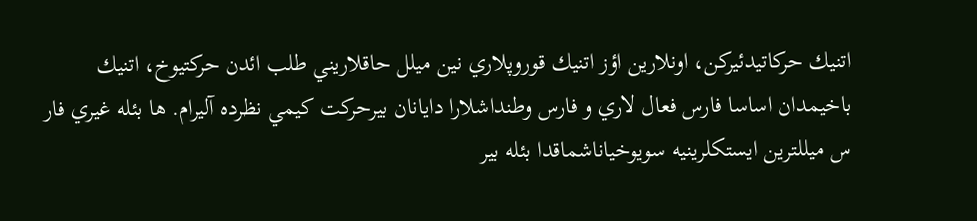اتنيك حركاتيدئيركن، اونلارين اؤز اتنيك قوروپلاري نين ميلل حاقلاريني طلب ائدن حركتيوخ، اتنيك باخيمدان اساسا فارس فعال لاري و فارس وطنداشلارا دايانان بيرحركت كيمي نظرده آليرام. ها بئله غيري فار س ميللترين ايستكلرينيه سويوخياناشماقدا بئله بير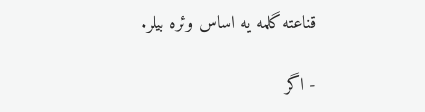قناعته گلمه يه اساس وئره بيلر.

- اگر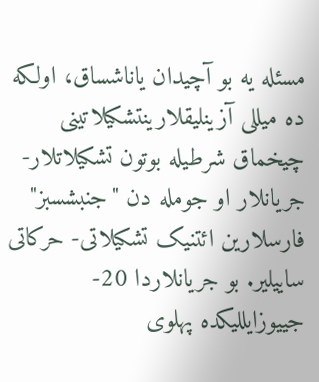مسئله یه بو آچیدان یاناشساق، اولکه ده میللی آزینلیقلارینتشکیلاتینی چیخماق شرطیله بوتون تشکیلاتلار- جریانلار او جومله دن "جنبشسبز" فارسلارین ائتنیک تشکیلاتی- حرکاتی ساییلیر. بو جریانلاردا 20-جییوزایللیکده پهلوی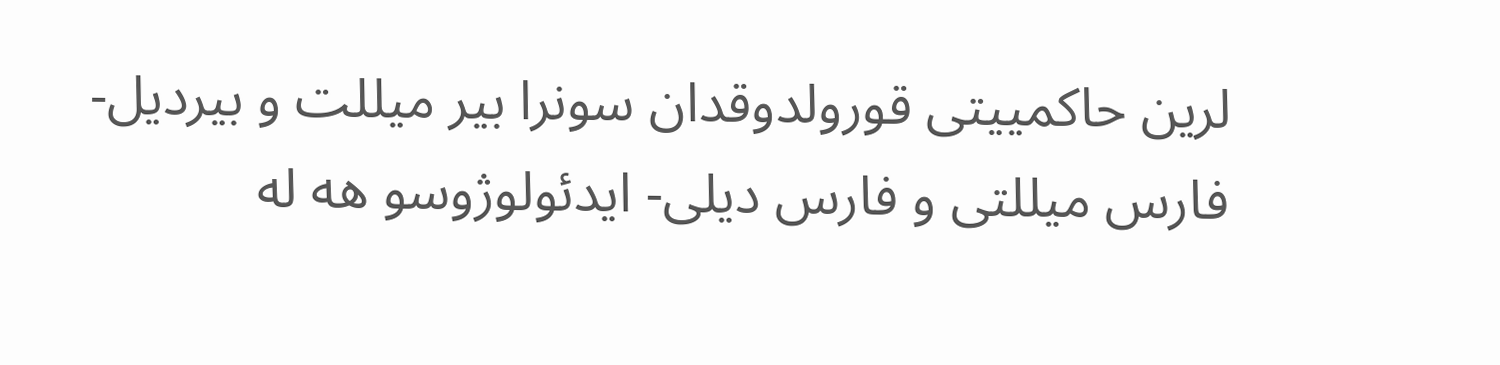لرین حاکمییتی قورولدوقدان سونرا بیر میللت و بیردیل-فارس میللتی و فارس دیلی- ایدئولوژوسو هه له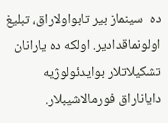ده  سینماز بیر تابواولاراق، تبلیغ اولونماقدادیر. اولکه ده یارانان تشکیلاتلار بوایدئولوژیه دایاناراق فورمالاشیبلار.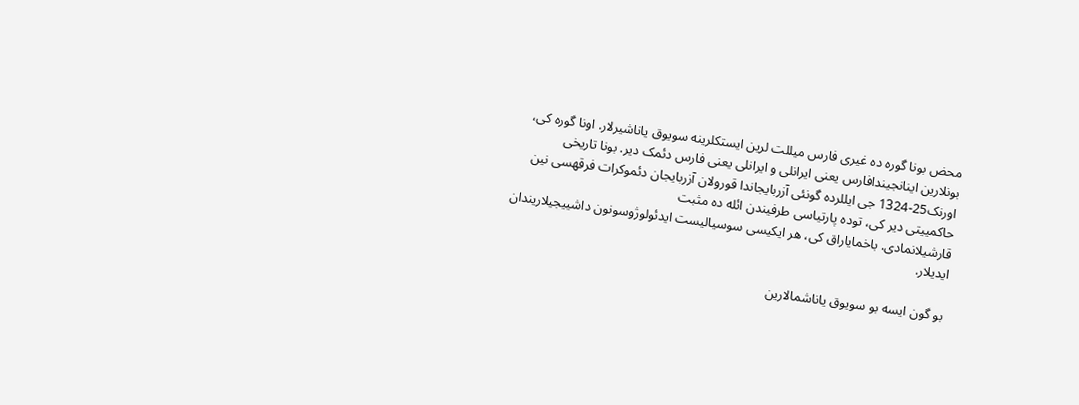محض بونا گوره ده غیری فارس میللت لرین ایستکلرینه سویوق یاناشیرلار. اونا گوره کی، بونلارین اینانجیندافارس یعنی ایرانلی و ایرانلی یعنی فارس دئمک دیر. بونا تاریخی اورنک25-1324 جی ایللرده گونئی آزربایجاندا قورولان آزربایجان دئموکرات فرقهسی نین حاکمییتی دیر کی، توده پارتیاسی طرفیندن ائله ده مثبت
قارشیلانمادی. باخمایاراق کی، هر ایکیسی سوسیالیست ایدئولوژوسونون داشییجیلاریندان ایدیلار.

بو گون ایسه بو سویوق یاناشمالارین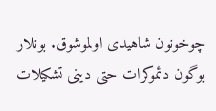چوخونون شاهیدی اولموشوق. بونلار بوگون دئموکرات حتی دینی تشکیلات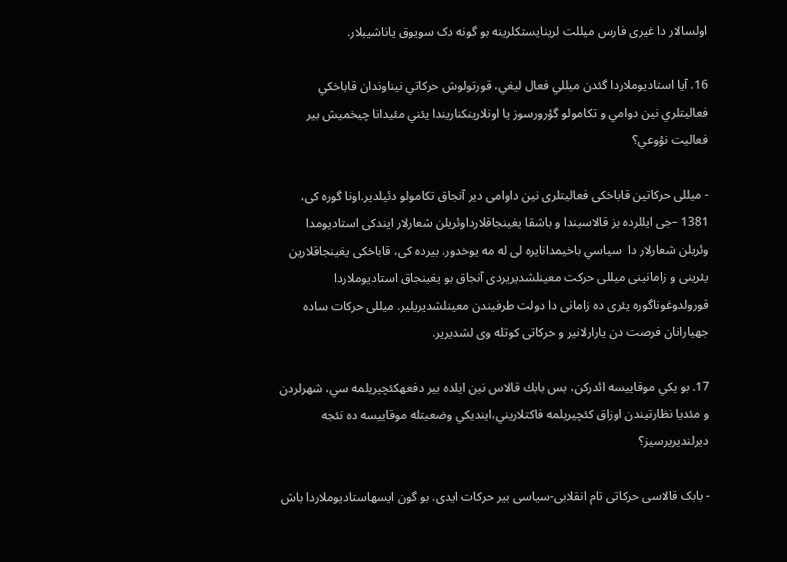اولسالار دا غیری فارس میللت لرینایستکلرینه بو گونه دک سویوق یاناشیبلار.

16. آيا استاديوملاردا گئدن ميللي فعال ليغي، قورتولوش حركاتي نيناوندان قاباخكي فعاليتلري نين دوامي و تكامولو گؤرورسوز يا اونلارينكناريندا يئني مئيدانا چيخميش بير فعاليت نؤوعي؟

- میللی حرکاتین قاباخکی فعالیتلری نین داوامی دیر آنجاق تکامولو دئیلدیر.اونا گوره کی، 1381 –جی ایللرده بز قالاسیندا و باشقا یغینجاقلارداوئریلن شعارلار ایندکی استادیومدا وئریلن شعارلار دا  سياسي باخيمدانایره لی له مه يوخدور. بیرده کی، قاباخکی یغینجاقلارین یئرینی و زامانینی میللی حرکت معینلشدیریردی آنجاق بو یغینجاق استادیوملاردا قورولدوغوناگوره یئری ده زامانی دا دولت طرفیندن معینلشدیریلیر. میللی حرکات ساده جهیارانان فرصت دن یارارلانیر و حرکاتی کوتله وی لشدیریر.

17. بو يكي موقاييسه ائدركن، بس بابك قالاس نين ايلده بير دفعهكئچيريلمه سي، شهرلردن و مئديا نظارتيندن اوزاق كئچيريلمه فاكتلاريني،اينديكي وضعيتله موقاييسه ده نئجه ديرلنديريرسيز؟

- بابک قالاسی حرکاتی تام انقلابی-سیاسی بیر حرکات ایدی. بو گون ایسهاستادیوملاردا باش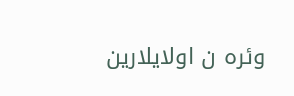وئره ن اولایلارین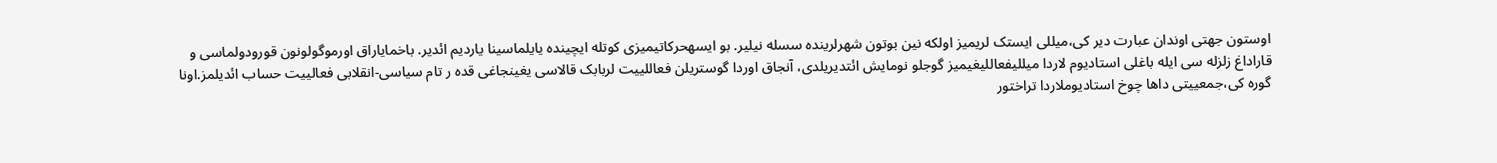اوستون جهتی اوندان عبارت دیر کی،میللی ایستک لریمیز اولکه نین بوتون شهرلرینده سسله نیلیر. بو ایسهحرکاتیمیزی کوتله ایچینده یایلماسینا یاردیم ائدیر. باخمایاراق اورموگولونون قورودولماسی و قاراداغ زلزله سی ایله باغلی استادیوم لاردا میللیفعاللیغیمیز گوجلو نومایش ائتدیریلدی، آنجاق اوردا گوستریلن فعاللییت لربابک قالاسی یغینجاغی قده ر تام سیاسی-انقلابی فعالییت حساب ائدیلمز.اونا گوره کی،جمعییتی داها چوخ استادیوملاردا تراختور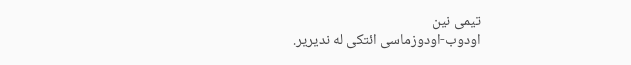تیمی نین
اودوب-اودوزماسی ائتکی له ندیریر.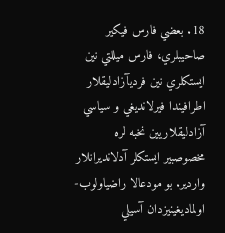18. بعضي فارس فيكير صاحيبلري، فارس ميللتي نين ايستكلري نين فرديآزادليقلار اطرافيندا فيرلانديغي و سياسي آزادليقلاريين نخبه لره مخصوصبير ايستكلر آدلانديرانلار واردير. بو مودعالا راضياولوب-اولماديغينيزدان آسيلي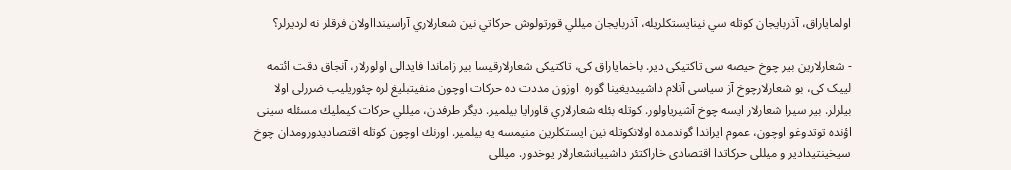اولماياراق، آذربايجان كوتله سي نينايستكلريله، آذربايجان ميللي قورتولوش حركاتي نين شعارلاري آراسيندااولان فرقلر نه لرديرلر؟

- شعارلارین بیر چوخ حیصه سی تاکتیکی دير. باخمایاراق کی، تاکتیکی شعارلارقیسا بیر زاماندا فایدالی اولورلار، آنجاق دقت ائتمه لییک کی، بو شعارلارچوخ آز سیاسی آنلام داشییدیغینا گوره  اوزون مددت ده حرکات اوچون منفیتبلیغ لره چئوریلیب ضررلی اولا بیلرلر. بير سيرا شعارلار ايسه چوخ آشيرياولور. كوتله بئله شعارلاري قاورايا بيلمير. دیگر طرفدن، ميللي حركات كيمليك مسئله سینی اؤنده توتدوغو اوچون، عموم ايراندا گوندمده اولانكوتله نين ايستكلرين منيمسه يه بيلمير. اورنك اوچون کوتله اقتصادیدورومدان چوخ سیخینتیدادیر و میللی حرکاتدا اقتصادی خاراکتئر داشییانشعارلار یوخدور. میللی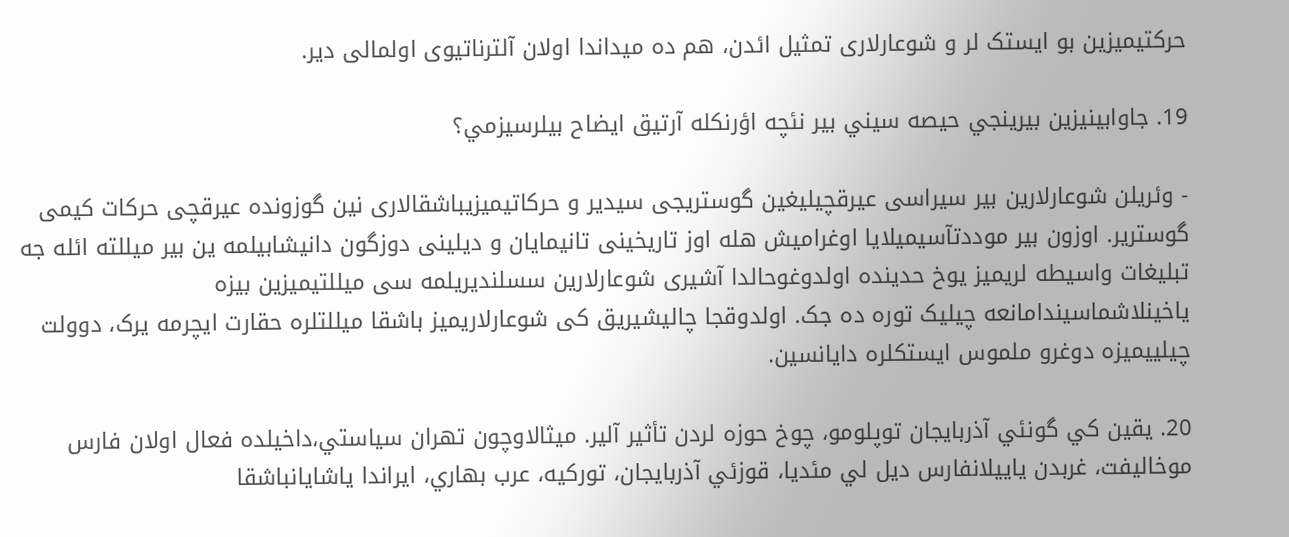حرکتیمیزین بو ایستک لر و شوعارلاری تمثیل ائدن، هم ده میداندا اولان آلترناتیوی اولمالی دیر.

19. جاوابينيزين بيرينجي حيصه سيني بير نئچه اؤرنكله آرتيق ايضاح بيلرسيزمي؟

- وئریلن شوعارلارین بیر سیراسی عیرقچیلیغین گوستریجی سیدیر و حرکاتیمیزیباشقالاری نین گوزونده عیرقچی حرکات کیمی گوستریر. اوزون بیر موددتآسیمیلایا اوغرامیش هله اوز تاریخینی تانیمایان و دیلینی دوزگون دانیشابیلمه ین بیر میللته ائله جه تبلیغات واسیطه لریمیز یوخ حدینده اولدوغوحالدا آشیری شوعارلارین سسلندیریلمه سی میللتیمیزین بیزه یاخینلاشماسیندامانعه چیلیک توره ده جک. اولدوقجا چالیشیریق کی شوعارلاریمیز باشقا میللتلره حقارت ایچرمه یرک، دوولت چیلییمیزه دوغرو ملموس ایستکلره دایانسین.

20. يقين كي گونئي آذربايجان توپلومو، چوخ حوزه لردن تأثير آلير. ميثالاوچون تهران سياستي،داخيلده فعال اولان فارس موخاليفت، غربدن ياييلانفارس ديل لي مئديا، قوزئي آذربايجان، توركيه، عرب بهاري، ايراندا ياشايانباشقا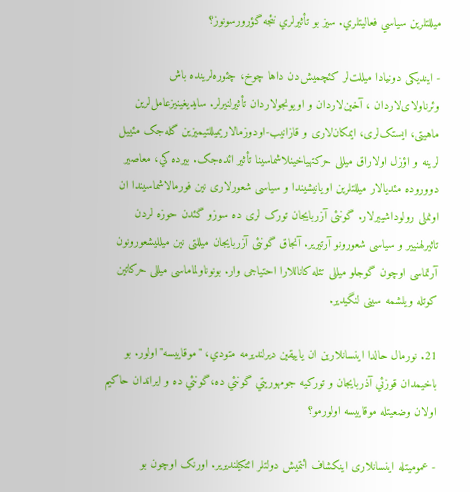ميللتلرين سياسي فعاليتلري. سيز بو تأثيرلري نئجه گؤرورسونوز؟

- ایندیکی دونیادا میللت‌لر کئچمیش‌دن داها چوخ، چئوره‌لرینده باش وئرناولای‌لاردان ، آخین‌لاردان و اویونجولاردان تأثیرلنیرلر. سایدیغینیزعامل‌لرین ماهیتی، ایستک‌لری، ایمکان‌لاری و قازانیب-اودوزما‌لاریمیللتیمیزین گله‌جک مئییل لرینه و اؤزل اولا‌راق میللی حرکتهیاخینلاشماسینا تأثیر ائده‌جک. بيرده كي، معاصیر دووروده مئدیالار میللتلرین اویانیشیندا و سیاسی شعورلاری نین فورمالاشماسیندا ان اونملی رولوداشییرلار. گونئی آزربایجان تورک لری ده سوزو گئدن حوزه لردن تاثیرلهنییر و سیاسی شعورونو آرتیریر. آنجاق گونئی آزربایجان میللتی نین میللیشعورونون آرتماسی اوچون گوجلو میللی تئله کاناللارا احتیاجی وار. بونوناولماماسی میللی حرکاتین کوتله ویلشمه سینی لنگیدیر.

21. نورمال حالدا اينسانلارين ان ياييقين ديرلنديرمه متودي، "موقاييسه"اولور. بو باخيمدان قوزئي آذربايجان و توركيه جومهوريتي گونئي ده،گونئي ده و ايراندان حاكيم اولان وضعيتله موقاييسه اولورمو؟

- عمومیتله اینسانلاری اینکشاف ائتمیش دولتلر ائتکیلندیریر. اورنک اوچون بو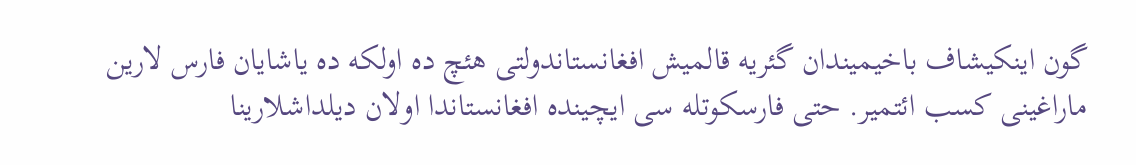گون اینکیشاف باخیمیندان گئریه قالمیش افغانستاندولتی هئچ ده اولکه ده یاشایان فارس لارین ماراغینی کسب ائتمیر. حتی فارسکوتله سی ایچینده افغانستاندا اولان دیلداشلارینا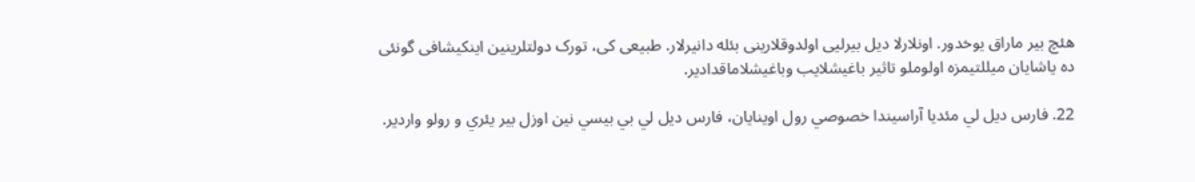هئچ بیر ماراق یوخدور. اونلارلا دیل بیرلیی اولدوقلارینی بئله دانیرلار. طبیعی کی، تورک دولتلرینین اینکیشافی گونئی ده یاشایان میللتیمزه اولوملو تاثیر باغیشلایب وباغیشلاماقدادیر.

22. فارس ديل لي مئديا آراسيندا خصوصي رول اوينايان، فارس ديل لي بي بيسي نين اوزل بير يئري و رولو واردير.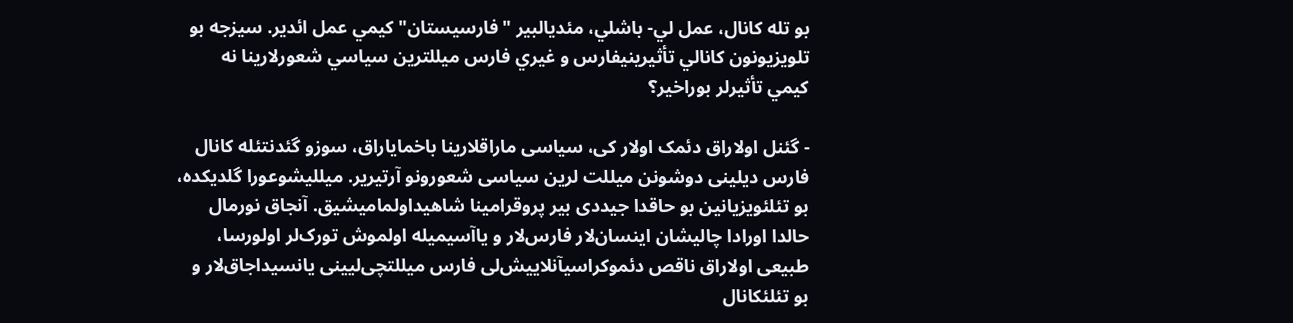بو تله كانال، عمل لي- باشلي، مئديالبير "فارسيستان" كيمي عمل ائدير. سيزجه بو تلويزيونون كانالي تأثيرينيفارس و غيري فارس ميللترين سياسي شعورلارينا نه كيمي تأثيرلر بوراخير؟

- گئنل اولاراق دئمک اولار کی، سیاسی ماراقلارینا باخمایاراق، سوزو گئدنتئله کانال فارس دیلینی دوشونن میللت لرین سیاسی شعورونو آرتیریر. میللیشوعورا گلدیکده، بو تئلئویزیانین بو حاقدا جیددی بیر پروقرامینا شاهیداولمامیشیق. آنجاق نورمال حالدا اورادا چالیشان اینسان‌لار فارس‌لار و یاآسیمیله اولموش تورک‌لر اولورسا، طبیعی اولا‌راق ناقص دئموکراسیآنلاییش‌لی فارس میللتچی‌لیینی یانسیدا‌جاق‌لار و بو تئلئکانال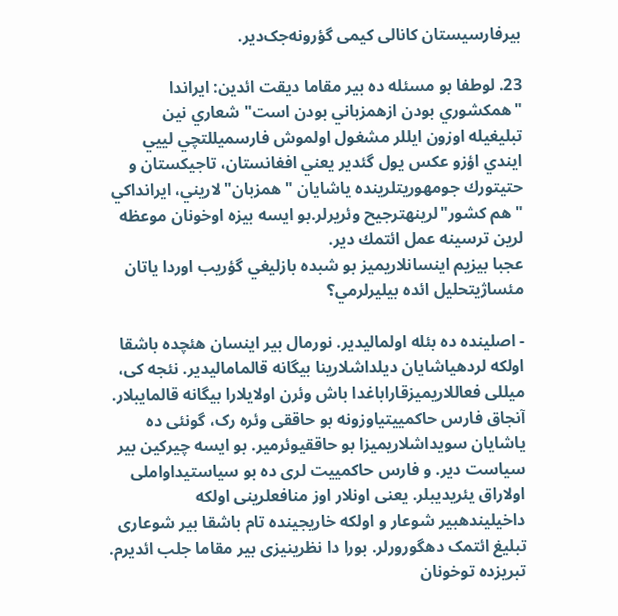بیرفارسیستان کانا‌لی کیمی گؤرونه‌جک‌دیر.

23. لوطفا بو مسئله ده بير مقاما ديقت ائدين: ايراندا "همكشوري بودن ازهمزباني بودن است" شعاري نين تبليغيله اوزون ايللر مشغول اولموش فارسميللتچي لييي ايندي اؤزو عكس يول گئدير يعني افغانستان، تاجيكستان و حتيتورك جومهوريتلرينده ياشايان "همزبان"لاريني، ايرانداكي "هم كشور"لرينهترجيح وئريرلر.بو ايسه بيزه اوخونان موعظه لرين ترسينه عمل ائتمك دير.
عجبا بيزيم اينسانلاريميز بو شبده بازليغي گؤريب اوردا ياتان مئساژيتحليل ائده بيليرلرمي؟

- اصلینده ده بئله اولمالیدیر. نورمال بیر اینسان هئچده باشقا اولکه لردهیاشایان دیلداشلارینا بیگانه قالمامالیدیر. نئجه کی، میللی فعاللاریمیزقاراباغدا باش وئرن اولایلارا بیگانه قالمایبلار. آنجاق فارس حاکمییتیاوزونه بو حاققی وئره رک، گونئی ده یاشایان سویداشلاریمیزا بو حاققیوئرمیر. بو ایسه چیرکین بیر سیاست دیر. و فارس حاکمییت لری ده بو سیاستیداواملی اولاراق یئریدیبلر. یعنی اونلار اوز منافعلرینی اولکه داخیلیندهبیر شوعار و اولکه خاریجینده تام باشقا بیر شوعاری تبلیغ ائتمک دهگورورلر. بورا دا نظرینیزی بیر مقاما جلب ائدیرم. تبریزده توخونان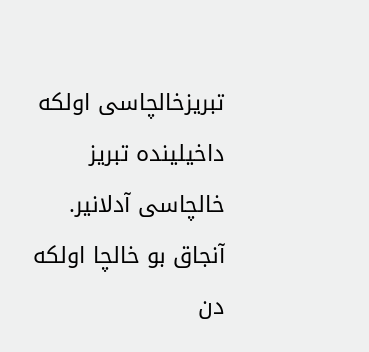تبریزخالچاسی اولکه داخیلینده تبریز خالچاسی آدلانیر. آنجاق بو خالچا اولکه دن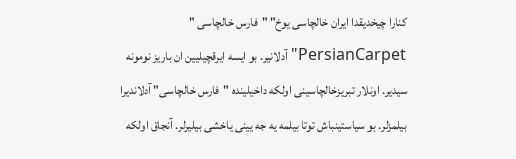کنارا چیخدیقدا ایران خالچاسی یوخ" "فارس خالچاسی " PersianCarpet"آدلانیر. بو ایسه ایرقچیلیین ان باریز نومونه سیدیر. اونلار تبریزخالچاسینی اولکه داخیلینده "فارس خالچاسی" آدلاندیرا بیلمزلر. بو سیاستینباش توتا بیلمه یه جه یینی یاخشی بیلیرلر. آنجاق اولکه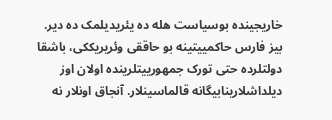خاریجینده بوسیاست هله ده یئریدیلمک ده دیر. بیز فارس حاکمییتینه بو حاققی وئریریککی، باشقا دولتلرده حتی تورک جمهورییتلرینده اولان اوز دیلداشلارینابیگانه قالماسینلار. آنجاق اونلار نه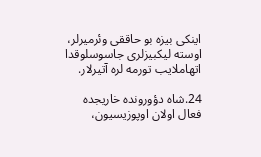اینکی بیزه بو حاققی وئرمیرلر، اوسته لیکبیزلری جاسوسلوقدا اتهاملایب تورمه لره آتیرلار.

24.شاه دؤورونده خاريجده فعال اولان اوپوزيسيون،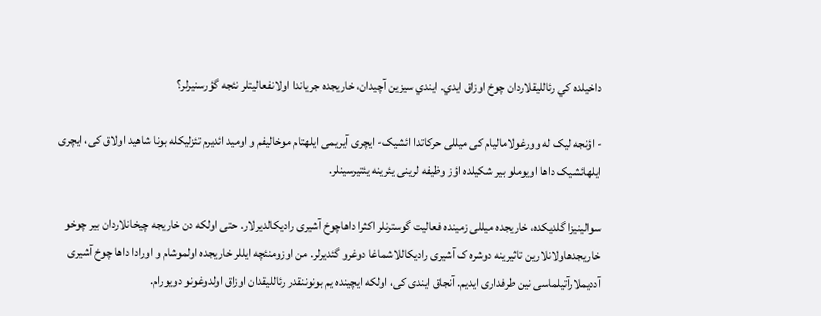داخيلده كي رئالليقلاردان چوخ اوزاق ايدي. ايندي سيزين آچيدان، خاريجده جرياندا اولانفعاليتلر نئجه گؤرسنيرلر؟

- اؤنجه لیک له وورغولامالیام کی میللی حرکاتدا ائشیک- ایچری آیریمی ایلهتام موخالیفم و اومید ائدیرم تئزلیکله بونا شاهید اولاق کی، ایچری ایلهائشیک داها اویوملو بیر شکیلده اؤز وظیفه لرینی یئرینه یئتیرسینلر.

سوالینیزا گلدیکده، خاریجده میللی زمینده فعالیت گوسترنلر اکثرا داهاچوخ آشیری رادیکالدیرلار. حتی اولکه دن خاریجه چیخانلاردان بیر چوخو خاریجدهاولانلارین تاثیرینه دوشره ک آشیری رادیکاللاشماغا دوغرو گئدیرلر. من اوزومنئچه ایللر خاریجده اولموشام و اورادا داها چوخ آشیری آددیملارآتیلماسی نین طرفداری ایدیم. آنجاق ایندی کی، اولکه ایچینده یم بونوننقدر رئاللیقدان اوزاق اولدوغونو دویورام.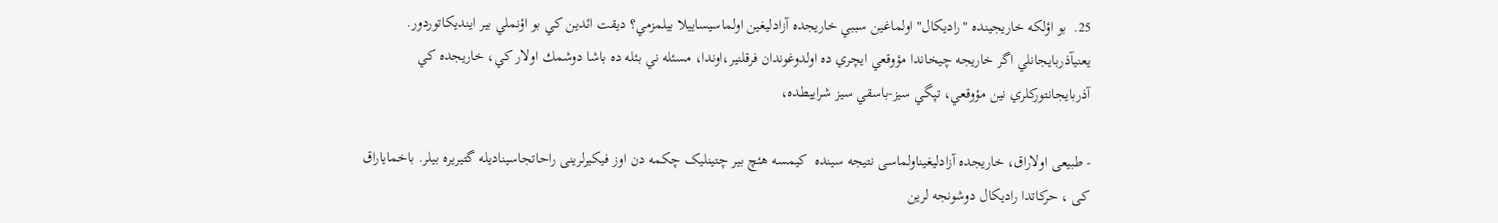25.  بو اؤلكه خاريجينده "راديكال" اولماغين سببي خاريجده آزادليغين اولماسيساييلا بيلمزمي؟ ديقت ائدين كي بو اؤنملي بير اينديكاتوردور. يعنيآذربايجانلي اگر خاريجه چيخاندا مؤوقعي ايچري ده اولدوغوندان فرقلنير،اوندا، مسئله ني بئله ده باشا دوشمك اولار كي، خاريجده كي آذربايجانتوركلري نين مؤوقعي، تپگي سيز-باسقي سيز شراييطده،

- طبیعی اولاراق، خاریجده آزادلیغیناولماسی نتیجه سینده  کیمسه هئچ بیر چتینلیک چکمه دن اوز فیکیرلرینی راحاتجاسینادیله گتیریره بیلر. باخمایاراق کی ، حرکاتدا رادیکال دوشونجه لرین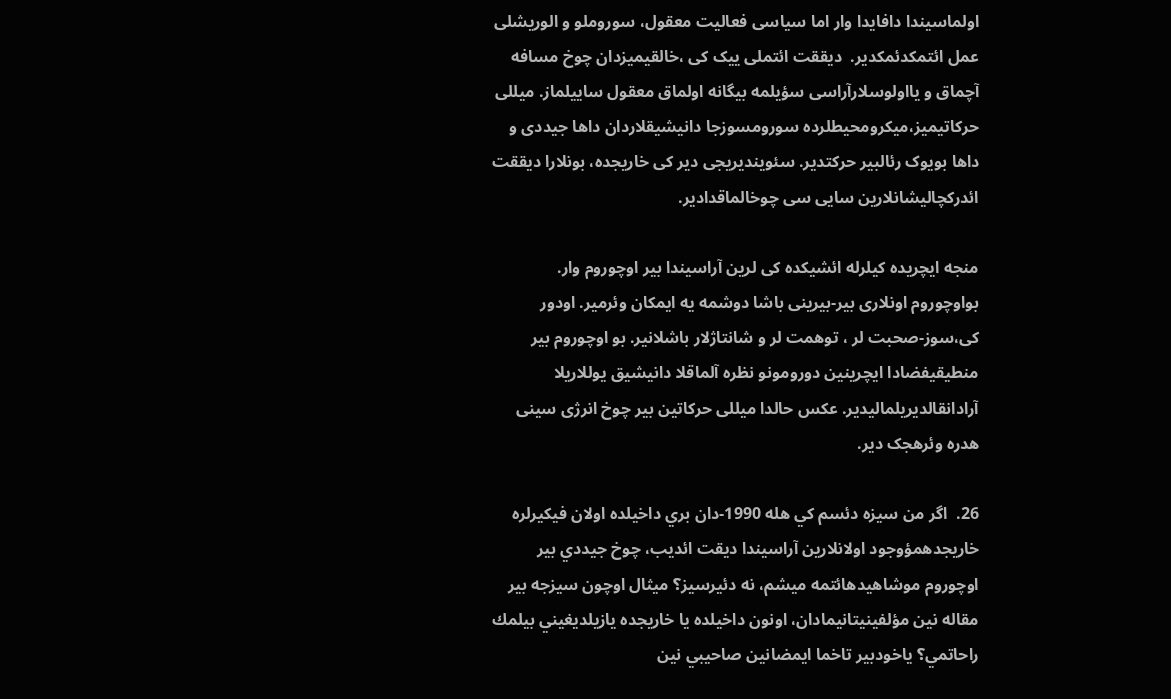اولماسیندا دافایدا وار اما سیاسی فعالیت معقول، سوروملو و الوریشلی عمل ائتمکدئمکدیر.  دیققت ائتملی ییک کی ،خالقیمیزدان چوخ مسافه آچماق و یااولوسلارآراسی سؤیلمه بیگانه اولماق معقول ساییلماز. میللی حرکاتیمیز،میکرومحیطلرده سورومسوزجا دانیشیقلاردان داها جیددی و داها بویوک رئالبیر حرکتدیر. سئویندیریجی دیر کی خاریجده، بونلارا دیققت ائدرکچالیشانلارین سایی سی چوخالماقدادیر.

منجه ایچریده کیلرله ائشیکده کی لرین آراسیندا بیر اوچوروم وار. بواوچوروم اونلاری بیر-بیرینی باشا دوشمه یه ایمکان وئرمیر. اودور کی،سوز-صحبت لر ، توهمت لر و شانتاژلار باشلانیر. بو اوچوروم بیر منطیقیفضادا ایچرینین دورومونو نظره آلماقلا دانیشیق یوللاریلا آرادانقالدیریلمالیدیر. عکس حالدا میللی حرکاتین بیر چوخ انرژی سینی هدره وئرهجک دیر.

26.  اگر من سيزه دئسم كي هله 1990-دان بري داخيلده اولان فيكيرلره خاريجدهمؤوجود اولانلارين آراسيندا ديقت ائديب، چوخ جيددي بير اوچوروم موشاهيدهائتمه ميشم، نه دئيرسيز؟ ميثال اوچون سيزجه بير مقاله نين مؤلفينيتانيمادان، اونون داخيلده يا خاريجده يازيلديغيني بيلمك راحاتمي؟ ياخودبير تاخما ايمضانين صاحيبي نين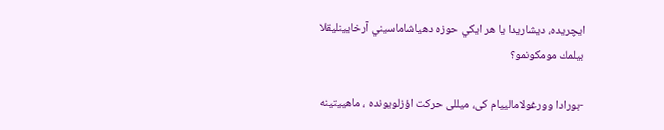ايچريده، ديشاريدا يا هر ايكي حوزه دهياشاماسيني آرخايينليقلا بيلمك مومكونمو؟

-بورادا وورغولامالییام کی، میللی حرکت اؤزلویونده ، ماهییتینه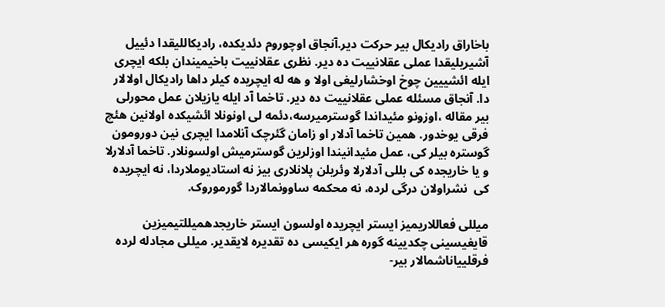باخاراق رادیکال بیر حرکت دیر.آنجاق اوچوروم دئدیکده، رادیکاللیقدا دئییل آشیریلیقدا عملی عقلانییت ده دیر. نظری عقلانییت باخیمیندان بلکه ایچری ایله ائشییین چوخ اوخشارلیغی اولا و هه له ایچریده کیلر داها رادیکال اولالار دا. آنجاق مسئله عملی عقلانییت ده دیر. تاخما آد ایله یازیلان عمل محورلی بیر مقاله ،اوزونو مئیداندا گوسترمیرسه،دئمه لی اونونلا ائشیکده اولانین هئچ فرقی یوخدور. همین تاخما آدلار او زامان گئرچک آنلامدا ایچری نین دورومون گوستره بیلر کی، عمل مئیدانیندا اوزلرین گوسترمیش اولسونلار. تاخما آدلارلا و یا خاریجده کی بللی آدلارلا وئریلن پلانلاری بیز نه استادیوملاردا، نه ایچریده کی  نشراولان درگی لرده، نه محکمه ساوونمالاردا گورموروک.

میللی فعاللاریمیز ایستر ایچریده اولسون ایستر خاریجدهمیللتیمیزین قایغیسینی چکدیینه گوره هر ایکیسی ده تقدیره لایقدیر. میللی مجادله لرده فرقلییاناشمالار بیر-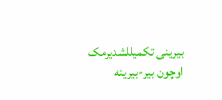بیرینی تکمیللشدیرمک اوچون بیر-بیرینه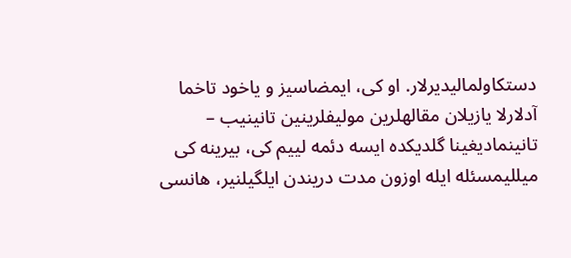دستکاولمالیدیرلار. او کی، ایمضاسیز و یاخود تاخما آدلارلا یازیلان مقالهلرین مولیفلرینین تانینیب – تانینمادیغینا گلدیکده ایسه دئمه لییم کی، بیرینه کی میللیمسئله ایله اوزون مدت دریندن ایلگیلنیر، هانسی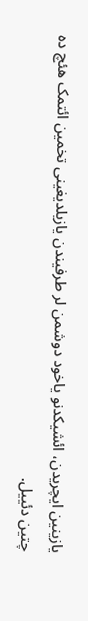یازینین ایچریدن، ائشیکدنو یاخود دوشمن لر طرفیندن یازیلدیغینی تخمین ائتمک هئچ ده چتین دئییل.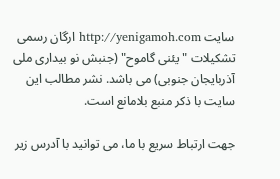سایت http://yenigamoh.com ارگان رسمی تشکیلات "یئنی گاموح" (جنبش نو بیداری ملی آذربایجان جنوبی) می باشد. نشر مطالب این سایت با ذکر منبع بلامانع است.

جهت ارتباط سریع با ما، می توانید با آدرس زیر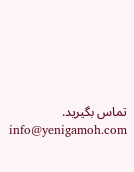تماس بگیرید. info@yenigamoh.com